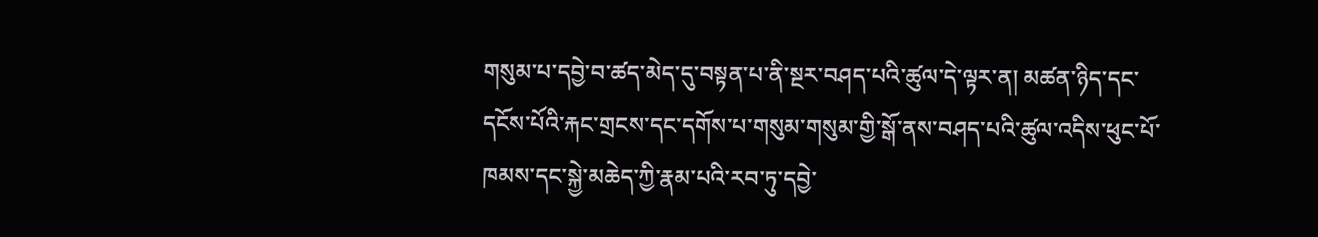གསུམ་པ་དབྱེ་བ་ཚད་མེད་དུ་བསྟན་པ་ནི་སྔར་བཤད་པའི་ཚུལ་དེ་ལྟར་ན། མཚན་ཉིད་དང་དངོས་པོའི་རྐང་གྲངས་དང་དགོས་པ་གསུམ་གསུམ་གྱི་སྒོ་ནས་བཤད་པའི་ཚུལ་འདིས་ཕུང་པོ་ཁམས་དང་སྐྱེ་མཆེད་ཀྱི་རྣམ་པའི་རབ་ཏུ་དབྱེ་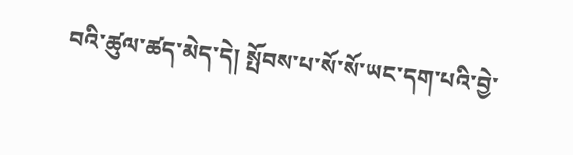བའི་ཚུལ་ཚད་མེད་དེ། སྤོབས་པ་སོ་སོ་ཡང་དག་པའི་བྱེ་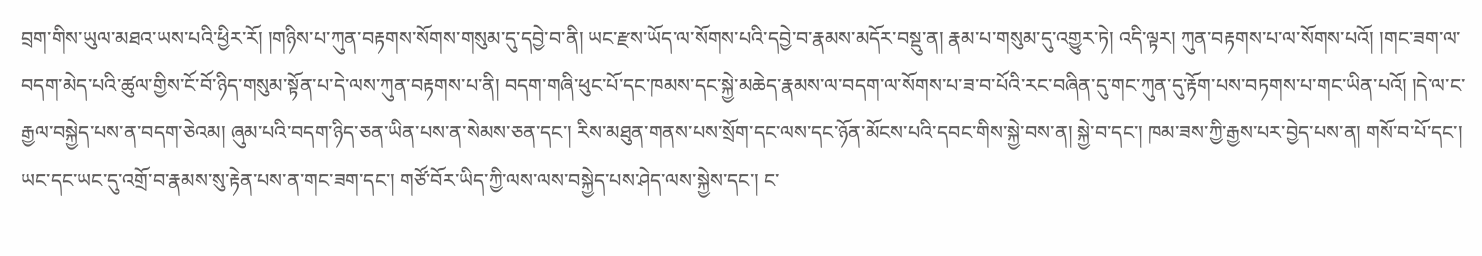བྲག་གིས་ཡུལ་མཐའ་ཡས་པའི་ཕྱིར་རོ། །གཉིས་པ་ཀུན་བརྟགས་སོགས་གསུམ་དུ་དབྱེ་བ་ནི། ཡང་རྫས་ཡོད་ལ་སོགས་པའི་དབྱེ་བ་རྣམས་མདོར་བསྡུ་ན། རྣམ་པ་གསུམ་དུ་འགྱུར་ཏེ། འདི་ལྟར། ཀུན་བརྟགས་པ་ལ་སོགས་པའོ། །གང་ཟག་ལ་བདག་མེད་པའི་ཚུལ་གྱིས་ངོ་བོ་ཉིད་གསུམ་སྟོན་པ་དེ་ལས་ཀུན་བརྟགས་པ་ནི། བདག་གཞི་ཕུང་པོ་དང་ཁམས་དང་སྐྱེ་མཆེད་རྣམས་ལ་བདག་ལ་སོགས་པ་ཟ་བ་པོའི་རང་བཞིན་དུ་གང་ཀུན་དུ་རྟོག་པས་བཏགས་པ་གང་ཡིན་པའོ། །དེ་ལ་ང་རྒྱལ་བསྐྱེད་པས་ན་བདག་ཅེའམ། ཞུམ་པའི་བདག་ཉིད་ཅན་ཡིན་པས་ན་སེམས་ཅན་དང་། རིས་མཐུན་གནས་པས་སྲོག་དང་ལས་དང་ཉོན་མོངས་པའི་དབང་གིས་སྐྱེ་བས་ན། སྐྱེ་བ་དང་། ཁམ་ཟས་ཀྱི་རྒྱས་པར་བྱེད་པས་ན། གསོ་བ་པོ་དང་། ཡང་དང་ཡང་དུ་འགྲོ་བ་རྣམས་སུ་རྟེན་པས་ན་གང་ཟག་དང་། གཙོ་བོར་ཡིད་ཀྱི་ལས་ལས་བསྐྱེད་པས་ཤེད་ལས་སྐྱེས་དང་། ང་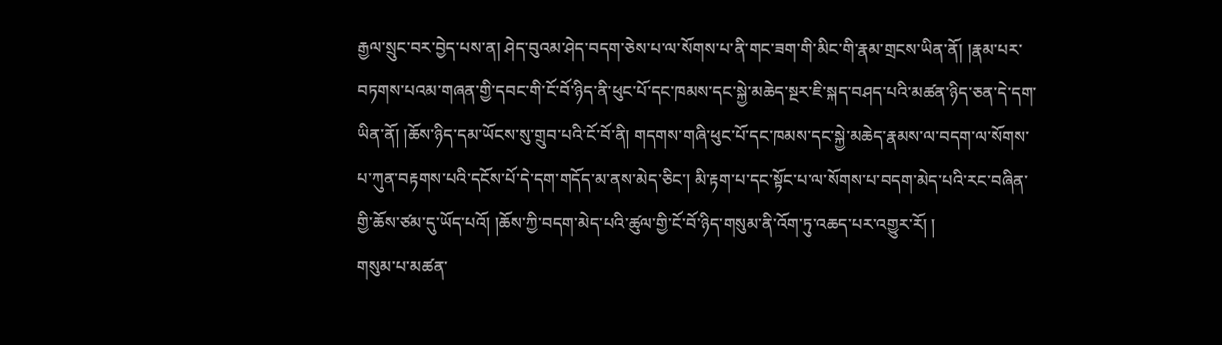རྒྱལ་སྲུང་བར་བྱེད་པས་ན། ཤེད་བུའམ་ཤེད་བདག་ཅེས་པ་ལ་སོགས་པ་ནི་གང་ཟག་གི་མིང་གི་རྣམ་གྲངས་ཡིན་ནོ། །རྣམ་པར་བཏགས་པའམ་གཞན་གྱི་དབང་གི་ངོ་བོ་ཉིད་ནི་ཕུང་པོ་དང་ཁམས་དང་སྐྱེ་མཆེད་སྔར་ཇི་སྐད་བཤད་པའི་མཚན་ཉིད་ཅན་དེ་དག་ཡིན་ནོ། །ཆོས་ཉིད་དམ་ཡོངས་སུ་གྲུབ་པའི་ངོ་བོ་ནི། གདགས་གཞི་ཕུང་པོ་དང་ཁམས་དང་སྐྱེ་མཆེད་རྣམས་ལ་བདག་ལ་སོགས་པ་ཀུན་བརྟགས་པའི་དངོས་པོ་དེ་དག་གདོད་མ་ནས་མེད་ཅིང་། མི་རྟག་པ་དང་སྟོང་པ་ལ་སོགས་པ་བདག་མེད་པའི་རང་བཞིན་གྱི་ཆོས་ཙམ་དུ་ཡོད་པའོ། །ཆོས་ཀྱི་བདག་མེད་པའི་ཚུལ་གྱི་ངོ་བོ་ཉིད་གསུམ་ནི་འོག་ཏུ་འཆད་པར་འགྱུར་རོ། །
གསུམ་པ་མཚན་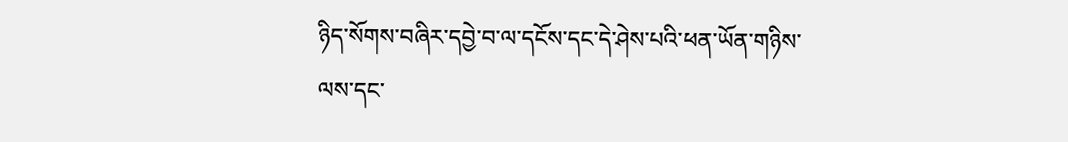ཉིད་སོགས་བཞིར་དབྱེ་བ་ལ་དངོས་དང་དེ་ཤེས་པའི་ཕན་ཡོན་གཉིས་ལས་དང་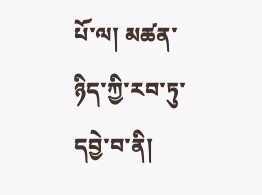པོ་ལ། མཚན་ཉིད་ཀྱི་རབ་ཏུ་དབྱེ་བ་ནི།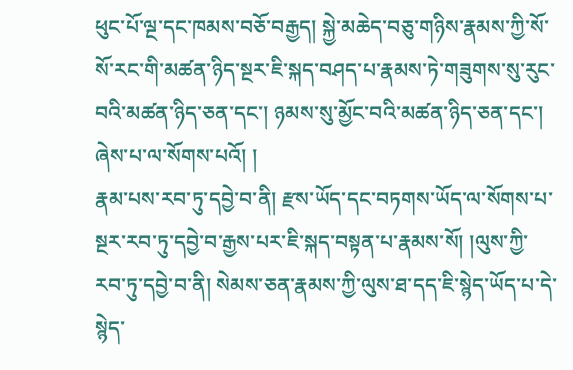ཕུང་པོ་ལྔ་དང་ཁམས་བཅོ་བརྒྱད། སྐྱེ་མཆེད་བཅུ་གཉིས་རྣམས་ཀྱི་སོ་སོ་རང་གི་མཚན་ཉིད་སྔར་ཇི་སྐད་བཤད་པ་རྣམས་ཏེ་གཟུགས་སུ་རུང་བའི་མཚན་ཉིད་ཅན་དང་། ཉམས་སུ་མྱོང་བའི་མཚན་ཉིད་ཅན་དང་། ཞེས་པ་ལ་སོགས་པའོ། །
རྣམ་པས་རབ་ཏུ་དབྱེ་བ་ནི། རྫས་ཡོད་དང་བཏགས་ཡོད་ལ་སོགས་པ་སྔར་རབ་ཏུ་དབྱེ་བ་རྒྱས་པར་ཇི་སྐད་བསྟན་པ་རྣམས་སོ། །ལུས་ཀྱི་རབ་ཏུ་དབྱེ་བ་ནི། སེམས་ཅན་རྣམས་ཀྱི་ལུས་ཐ་དད་ཇི་སྙེད་ཡོད་པ་དེ་སྙེད་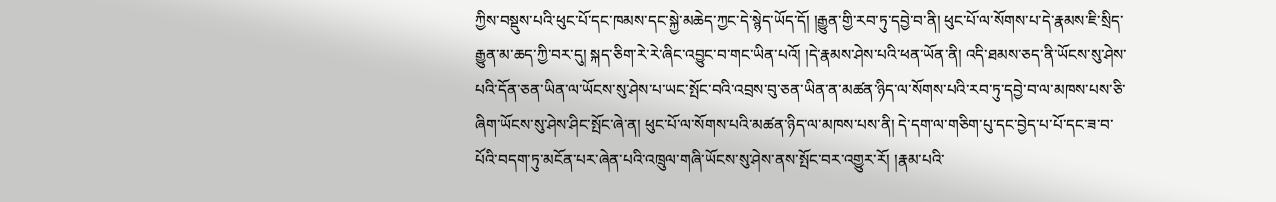ཀྱིས་བསྡུས་པའི་ཕུང་པོ་དང་ཁམས་དང་སྐྱེ་མཆེད་ཀྱང་དེ་སྙེད་ཡོད་དོ། །རྒྱུན་གྱི་རབ་ཏུ་དབྱེ་བ་ནི། ཕུང་པོ་ལ་སོགས་པ་དེ་རྣམས་ཇི་སྲིད་རྒྱུན་མ་ཆད་ཀྱི་བར་དུ། སྐད་ཅིག་རེ་རེ་ཞིང་འབྱུང་བ་གང་ཡིན་པའོ། །དེ་རྣམས་ཤེས་པའི་ཕན་ཡོན་ནི། འདི་ཐམས་ཅད་ནི་ཡོངས་སུ་ཤེས་པའི་དོན་ཅན་ཡིན་ལ་ཡོངས་སུ་ཤེས་པ་ཡང་སྤོང་བའི་འབྲས་བུ་ཅན་ཡིན་ན་མཚན་ཉིད་ལ་སོགས་པའི་རབ་ཏུ་དབྱེ་བ་ལ་མཁས་པས་ཅི་ཞིག་ཡོངས་སུ་ཤེས་ཤིང་སྤོང་ཞེ་ན། ཕུང་པོ་ལ་སོགས་པའི་མཚན་ཉིད་ལ་མཁས་པས་ནི། དེ་དག་ལ་གཅིག་པུ་དང་བྱེད་པ་པོ་དང་ཟ་བ་པོའི་བདག་ཏུ་མངོན་པར་ཞེན་པའི་འཁྲུལ་གཞི་ཡོངས་སུ་ཤེས་ནས་སྤོང་བར་འགྱུར་རོ། །རྣམ་པའི་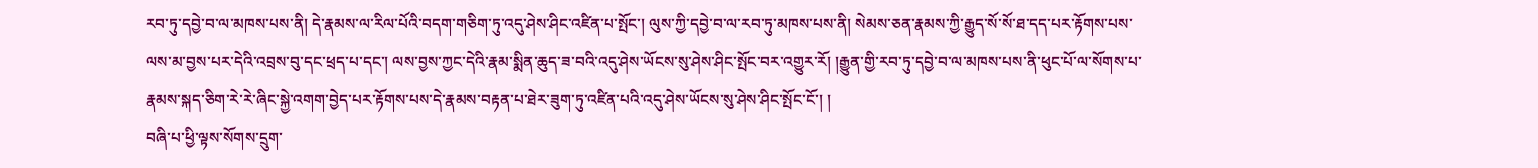རབ་ཏུ་དབྱེ་བ་ལ་མཁས་པས་ནི། དེ་རྣམས་ལ་རིལ་པོའི་བདག་གཅིག་ཏུ་འདུ་ཤེས་ཤིང་འཛིན་པ་སྤོང་། ལུས་ཀྱི་དབྱེ་བ་ལ་རབ་ཏུ་མཁས་པས་ནི། སེམས་ཅན་རྣམས་ཀྱི་རྒྱུད་སོ་སོ་ཐ་དད་པར་རྟོགས་པས་ལས་མ་བྱས་པར་དེའི་འབྲས་བུ་དང་ཕྲད་པ་དང་། ལས་བྱས་ཀྱང་དེའི་རྣམ་སྨིན་ཆུད་ཟ་བའི་འདུ་ཤེས་ཡོངས་སུ་ཤེས་ཤིང་སྤོང་བར་འགྱུར་རོ། །རྒྱུན་གྱི་རབ་ཏུ་དབྱེ་བ་ལ་མཁས་པས་ནི་ཕུང་པོ་ལ་སོགས་པ་རྣམས་སྐད་ཅིག་རེ་རེ་ཞིང་སྐྱེ་འགག་བྱེད་པར་རྟོགས་པས་དེ་རྣམས་བརྟན་པ་ཐེར་ཟུག་ཏུ་འཛིན་པའི་འདུ་ཤེས་ཡོངས་སུ་ཤེས་ཤིང་སྤོང་ངོ་། །
བཞི་པ་ཕྱི་ལྟས་སོགས་དྲུག་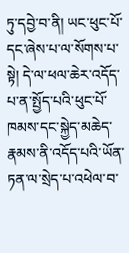ཏུ་དབྱེ་བ་ནི། ཡང་ཕུང་པོ་དང་ཞེས་པ་ལ་སོགས་པ་སྟེ། དེ་ལ་ཕལ་ཆེར་འདོད་པ་ན་སྤྱོད་པའི་ཕུང་པོ་ཁམས་དང་སྐྱེད་མཆེད་རྣམས་ནི་འདོད་པའི་ཡོན་ཏན་ལ་སྲེད་པ་འཕེལ་བ་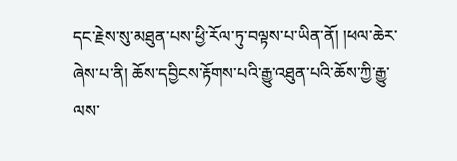དང་རྗེས་སུ་མཐུན་པས་ཕྱི་རོལ་ཏུ་བལྟས་པ་ཡིན་ནོ། །ཕལ་ཆེར་ཞེས་པ་ནི། ཆོས་དབྱིངས་རྟོགས་པའི་རྒྱུ་འཐུན་པའི་ཆོས་ཀྱི་རྒྱུ་ལས་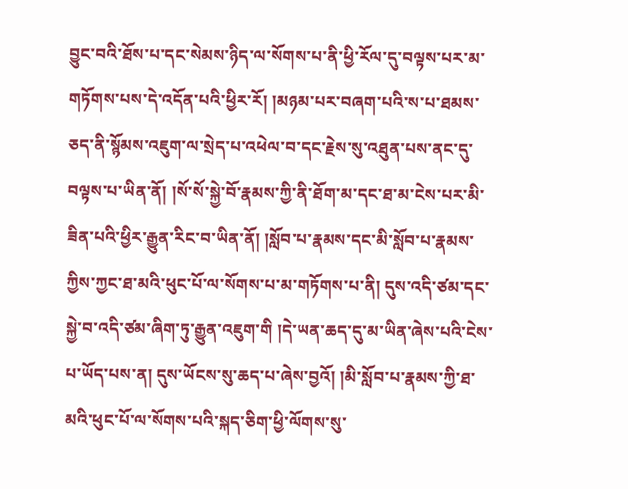བྱུང་བའི་ཐོས་པ་དང་སེམས་ཉིད་ལ་སོགས་པ་ནི་ཕྱི་རོལ་དུ་བལྟས་པར་མ་གཏོགས་པས་དེ་འདོན་པའི་ཕྱིར་རོ། །མཉམ་པར་བཞག་པའི་ས་པ་ཐམས་ཅད་ནི་སྙོམས་འཇུག་ལ་སྲེད་པ་འཕེལ་བ་དང་རྗེས་སུ་འཐུན་པས་ནང་དུ་བལྟས་པ་ཡིན་ནོ། །སོ་སོ་སྐྱེ་བོ་རྣམས་ཀྱི་ནི་ཐོག་མ་དང་ཐ་མ་ངེས་པར་མི་ཟིན་པའི་ཕྱིར་རྒྱུན་རིང་བ་ཡིན་ནོ། །སློབ་པ་རྣམས་དང་མི་སློབ་པ་རྣམས་ཀྱིས་ཀྱང་ཐ་མའི་ཕུང་པོ་ལ་སོགས་པ་མ་གཏོགས་པ་ནི། དུས་འདི་ཙམ་དང་སྐྱེ་བ་འདི་ཙམ་ཞིག་ཏུ་རྒྱུན་འཇུག་གི །དེ་ཡན་ཆད་དུ་མ་ཡིན་ཞེས་པའི་ངེས་པ་ཡོད་པས་ན། དུས་ཡོངས་སུ་ཆད་པ་ཞེས་བྱའོ། །མི་སློབ་པ་རྣམས་ཀྱི་ཐ་མའི་ཕུང་པོ་ལ་སོགས་པའི་སྐད་ཅིག་ཕྱི་ལོགས་སུ་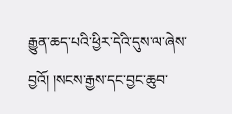རྒྱུན་ཆད་པའི་ཕྱིར་དེའི་དུས་ལ་ཞེས་བྱའོ། །སངས་རྒྱས་དང་བྱང་ཆུབ་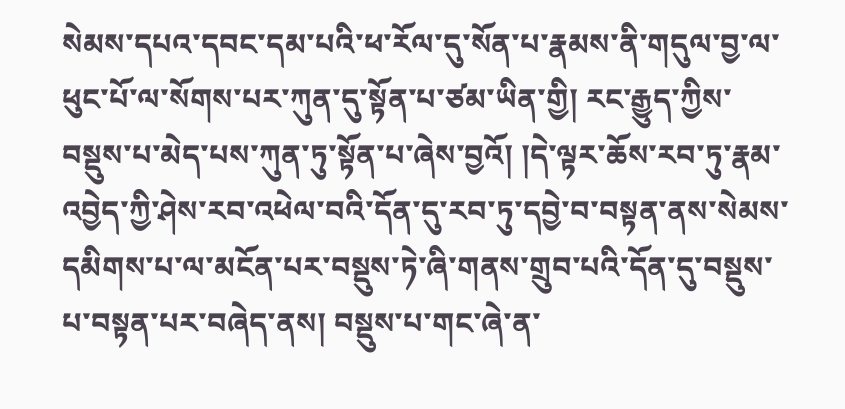སེམས་དཔའ་དབང་དམ་པའི་ཕ་རོལ་དུ་སོན་པ་རྣམས་ནི་གདུལ་བྱ་ལ་ཕུང་པོ་ལ་སོགས་པར་ཀུན་དུ་སྟོན་པ་ཙམ་ཡིན་གྱི། རང་རྒྱུད་ཀྱིས་བསྡུས་པ་མེད་པས་ཀུན་ཏུ་སྟོན་པ་ཞེས་བྱའོ། །དེ་ལྟར་ཆོས་རབ་ཏུ་རྣམ་འབྱེད་ཀྱི་ཤེས་རབ་འཕེལ་བའི་དོན་དུ་རབ་ཏུ་དབྱེ་བ་བསྟན་ནས་སེམས་དམིགས་པ་ལ་མངོན་པར་བསྡུས་ཏེ་ཞི་གནས་གྲུབ་པའི་དོན་དུ་བསྡུས་པ་བསྟན་པར་བཞེད་ནས། བསྡུས་པ་གང་ཞེ་ན་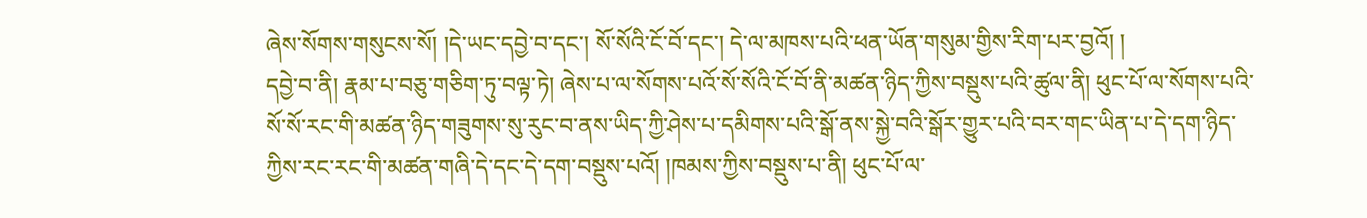ཞེས་སོགས་གསུངས་སོ། །དེ་ཡང་དབྱེ་བ་དང་། སོ་སོའི་ངོ་བོ་དང་། དེ་ལ་མཁས་པའི་ཕན་ཡོན་གསུམ་གྱིས་རིག་པར་བྱའོ། །
དབྱེ་བ་ནི། རྣམ་པ་བཅུ་གཅིག་ཏུ་བལྟ་ཏེ། ཞེས་པ་ལ་སོགས་པའོ་སོ་སོའི་ངོ་བོ་ནི་མཚན་ཉིད་ཀྱིས་བསྡུས་པའི་ཚུལ་ནི། ཕུང་པོ་ལ་སོགས་པའི་སོ་སོ་རང་གི་མཚན་ཉིད་གཟུགས་སུ་རུང་བ་ནས་ཡིད་ཀྱི་ཤེས་པ་དམིགས་པའི་སྒོ་ནས་སྐྱེ་བའི་སྒོར་གྱུར་པའི་བར་གང་ཡིན་པ་དེ་དག་ཉིད་ཀྱིས་རང་རང་གི་མཚན་གཞི་དེ་དང་དེ་དག་བསྡུས་པའོ། །ཁམས་ཀྱིས་བསྡུས་པ་ནི། ཕུང་པོ་ལ་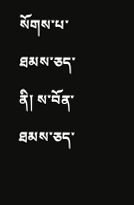སོགས་པ་ཐམས་ཅད་ནི། ས་བོན་ཐམས་ཅད་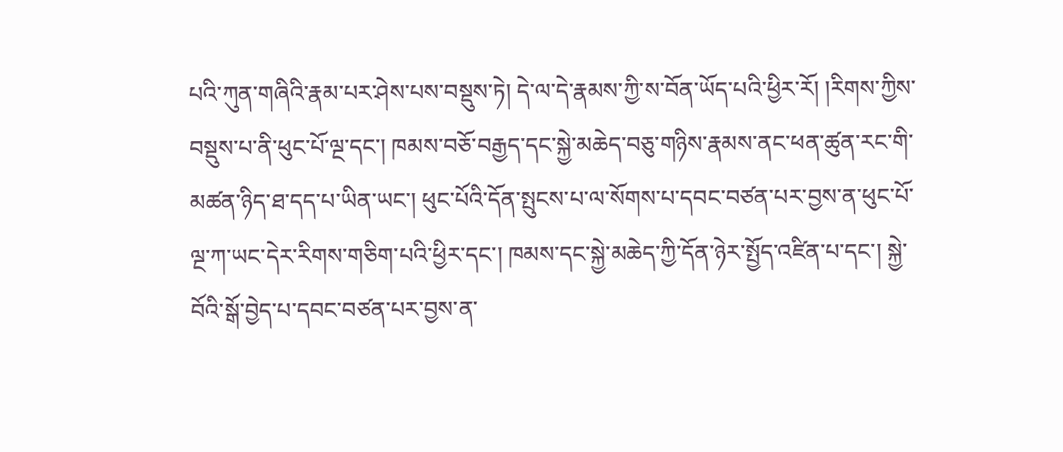པའི་ཀུན་གཞིའི་རྣམ་པར་ཤེས་པས་བསྡུས་ཏེ། དེ་ལ་དེ་རྣམས་ཀྱི་ས་བོན་ཡོད་པའི་ཕྱིར་རོ། །རིགས་ཀྱིས་བསྡུས་པ་ནི་ཕུང་པོ་ལྔ་དང་། ཁམས་བཅོ་བརྒྱད་དང་སྐྱེ་མཆེད་བཅུ་གཉིས་རྣམས་ནང་ཕན་ཚུན་རང་གི་མཚན་ཉིད་ཐ་དད་པ་ཡིན་ཡང་། ཕུང་པོའི་དོན་སྤུངས་པ་ལ་སོགས་པ་དབང་བཙན་པར་བྱས་ན་ཕུང་པོ་ལྔ་ཀ་ཡང་དེར་རིགས་གཅིག་པའི་ཕྱིར་དང་། ཁམས་དང་སྐྱེ་མཆེད་ཀྱི་དོན་ཉེར་སྤྱོད་འཛིན་པ་དང་། སྐྱེ་བོའི་སྒོ་བྱེད་པ་དབང་བཙན་པར་བྱས་ན་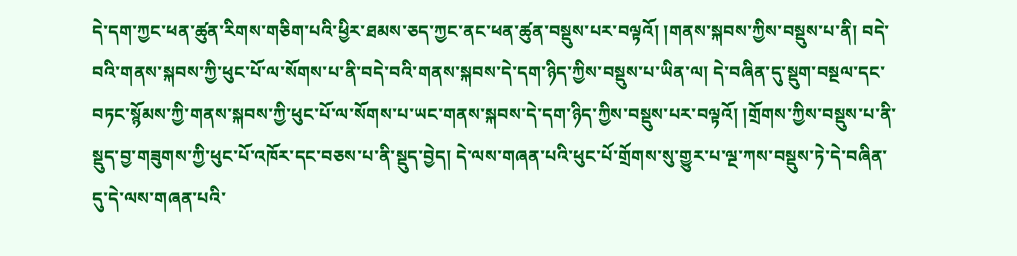དེ་དག་ཀྱང་ཕན་ཚུན་རིགས་གཅིག་པའི་ཕྱིར་ཐམས་ཅད་ཀྱང་ནང་ཕན་ཚུན་བསྡུས་པར་བལྟའོ། །གནས་སྐབས་ཀྱིས་བསྡུས་པ་ནི། བདེ་བའི་གནས་སྐབས་ཀྱི་ཕུང་པོ་ལ་སོགས་པ་ནི་བདེ་བའི་གནས་སྐབས་དེ་དག་ཉིད་ཀྱིས་བསྡུས་པ་ཡིན་ལ། དེ་བཞིན་དུ་སྡུག་བསྔལ་དང་བཏང་སྙོམས་ཀྱི་གནས་སྐབས་ཀྱི་ཕུང་པོ་ལ་སོགས་པ་ཡང་གནས་སྐབས་དེ་དག་ཉིད་ཀྱིས་བསྡུས་པར་བལྟའོ། །གྲོགས་ཀྱིས་བསྡུས་པ་ནི་སྡུད་བྱ་གཟུགས་ཀྱི་ཕུང་པོ་འཁོར་དང་བཅས་པ་ནི་སྡུད་བྱེད། དེ་ལས་གཞན་པའི་ཕུང་པོ་གྲོགས་སུ་གྱུར་པ་ལྔ་ཀས་བསྡུས་ཏེ་དེ་བཞིན་དུ་དེ་ལས་གཞན་པའི་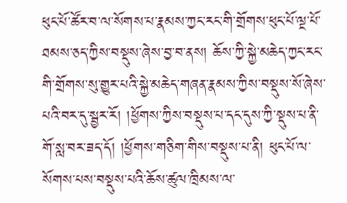ཕུང་པོ་ཚོར་བ་ལ་སོགས་པ་རྣམས་ཀྱང་རང་གི་གྲོགས་ཕུང་པོ་ལྔ་པོ་ཐམས་ཅད་ཀྱིས་བསྡུས་ཞེས་བྱ་བ་ནས། ཆོས་ཀྱི་སྐྱེ་མཆེད་ཀྱང་རང་གི་གྲོགས་སུ་གྱུར་པའི་སྐྱེ་མཆེད་གཞན་རྣམས་ཀྱིས་བསྡུས་སོ་ཞེས་པའི་བར་དུ་སྦྱར་རོ། །ཕྱོགས་ཀྱིས་བསྡུས་པ་དང་དུས་ཀྱི་སྡུས་པ་ནི་གོ་སླ་བར་ཟད་དོ། །ཕྱོགས་གཅིག་གིས་བསྡུས་པ་ནི། ཕུང་པོ་ལ་སོགས་པས་བསྡུས་པའི་ཆོས་ཚུལ་ཁྲིམས་ལ་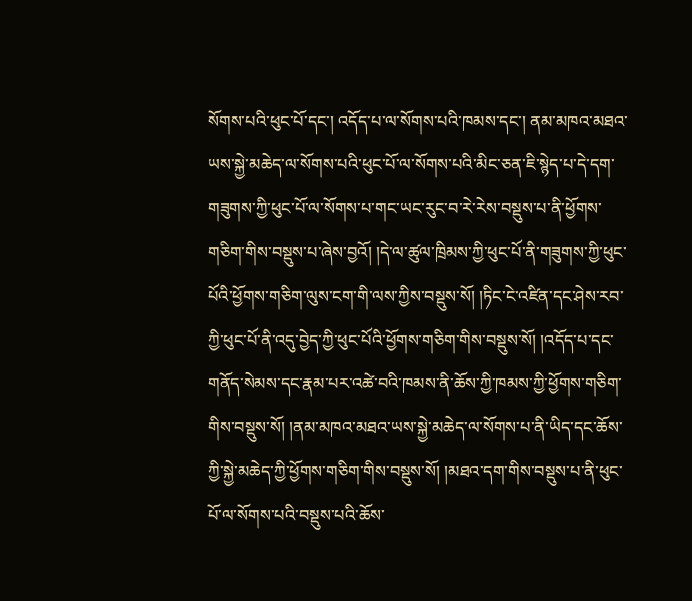སོགས་པའི་ཕུང་པོ་དང་། འདོད་པ་ལ་སོགས་པའི་ཁམས་དང་། ནམ་མཁའ་མཐའ་ཡས་སྐྱེ་མཆེད་ལ་སོགས་པའི་ཕུང་པོ་ལ་སོགས་པའི་མིང་ཅན་ཇི་སྙེད་པ་དེ་དག་གཟུགས་ཀྱི་ཕུང་པོ་ལ་སོགས་པ་གང་ཡང་རུང་བ་རེ་རེས་བསྡུས་པ་ནི་ཕྱོགས་གཅིག་གིས་བསྡུས་པ་ཞེས་བྱའོ། །དེ་ལ་ཚུལ་ཁྲིམས་ཀྱི་ཕུང་པོ་ནི་གཟུགས་ཀྱི་ཕུང་པོའི་ཕྱོགས་གཅིག་ལུས་ངག་གི་ལས་ཀྱིས་བསྡུས་སོ། །ཏིང་ངེ་འཛིན་དང་ཤེས་རབ་ཀྱི་ཕུང་པོ་ནི་འདུ་བྱེད་ཀྱི་ཕུང་པོའི་ཕྱོགས་གཅིག་གིས་བསྡུས་སོ། །འདོད་པ་དང་གནོད་སེམས་དང་རྣམ་པར་འཚེ་བའི་ཁམས་ནི་ཆོས་ཀྱི་ཁམས་ཀྱི་ཕྱོགས་གཅིག་གིས་བསྡུས་སོ། །ནམ་མཁའ་མཐའ་ཡས་སྐྱེ་མཆེད་ལ་སོགས་པ་ནི་ཡིད་དང་ཆོས་ཀྱི་སྐྱེ་མཆེད་ཀྱི་ཕྱོགས་གཅིག་གིས་བསྡུས་སོ། །མཐའ་དག་གིས་བསྡུས་པ་ནི་ཕུང་པོ་ལ་སོགས་པའི་བསྡུས་པའི་ཆོས་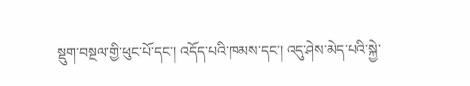སྡུག་བསྔལ་གྱི་ཕུང་པོ་དང་། འདོད་པའི་ཁམས་དང་། འདུ་ཤེས་མེད་པའི་སྐྱེ་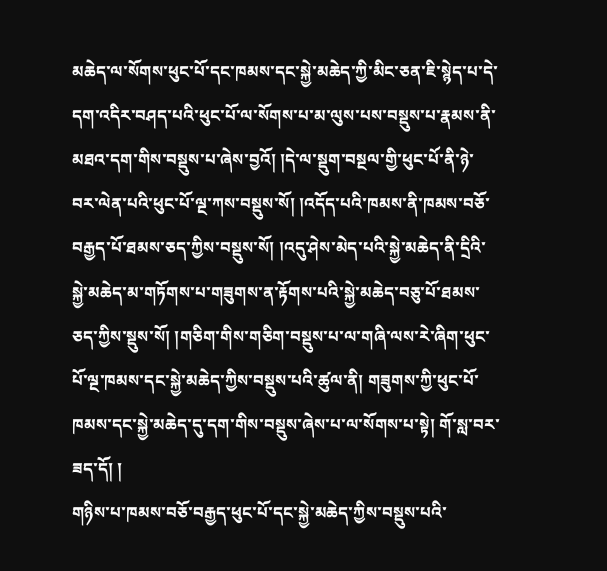མཆེད་ལ་སོགས་ཕུང་པོ་དང་ཁམས་དང་སྐྱེ་མཆེད་ཀྱི་མིང་ཅན་ཇི་སྙེད་པ་དེ་དག་འདིར་བཤད་པའི་ཕུང་པོ་ལ་སོགས་པ་མ་ལུས་པས་བསྡུས་པ་རྣམས་ནི་མཐའ་དག་གིས་བསྡུས་པ་ཞེས་བྱའོ། །དེ་ལ་སྡུག་བསྔལ་གྱི་ཕུང་པོ་ནི་ཉེ་བར་ལེན་པའི་ཕུང་པོ་ལྔ་ཀས་བསྡུས་སོ། །འདོད་པའི་ཁམས་ནི་ཁམས་བཅོ་བརྒྱད་པོ་ཐམས་ཅད་ཀྱིས་བསྡུས་སོ། །འདུ་ཤེས་མེད་པའི་སྐྱེ་མཆེད་ནི་དྲིའི་སྐྱེ་མཆེད་མ་གཏོགས་པ་གཟུགས་ན་རྟོགས་པའི་སྐྱེ་མཆེད་བཅུ་པོ་ཐམས་ཅད་ཀྱིས་སྡུས་སོ། །གཅིག་གིས་གཅིག་བསྡུས་པ་ལ་གཞི་ལས་རེ་ཞིག་ཕུང་པོ་ལྔ་ཁམས་དང་སྐྱེ་མཆེད་ཀྱིས་བསྡུས་པའི་ཚུལ་ནི། གཟུགས་ཀྱི་ཕུང་པོ་ཁམས་དང་སྐྱེ་མཆེད་དུ་དག་གིས་བསྡུས་ཞེས་པ་ལ་སོགས་པ་སྟེ། གོ་སླ་བར་ཟད་དོ། །
གཉིས་པ་ཁམས་བཅོ་བརྒྱད་ཕུང་པོ་དང་སྐྱེ་མཆེད་ཀྱིས་བསྡུས་པའི་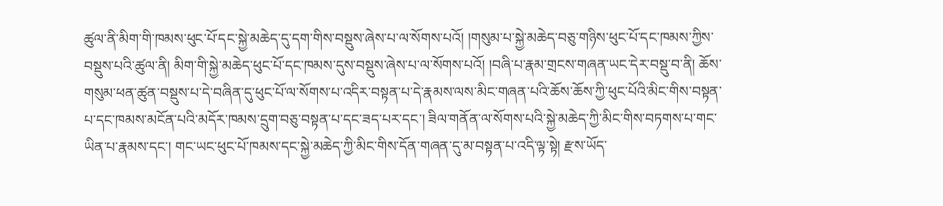ཚུལ་ནི་མིག་གི་ཁམས་ཕུང་པོ་དང་སྐྱེ་མཆེད་དུ་དག་གིས་བསྡུས་ཞེས་པ་ལ་སོགས་པའོ། །གསུམ་པ་སྐྱེ་མཆེད་བཅུ་གཉིས་ཕུང་པོ་དང་ཁམས་ཀྱིས་བསྡུས་པའི་ཚུལ་ནི། མིག་གི་སྐྱེ་མཆེད་ཕུང་པོ་དང་ཁམས་དུས་བསྡུས་ཞེས་པ་ལ་སོགས་པའོ། །བཞི་པ་རྣམ་གྲངས་གཞན་ཡང་དེར་བསྡུ་བ་ནི། ཆོས་གསུམ་ཕན་ཚུན་བསྡུས་པ་དེ་བཞིན་དུ་ཕུང་པོ་ལ་སོགས་པ་འདིར་བསྟན་པ་དེ་རྣམས་ལས་མིང་གཞན་པའི་ཆོས་ཆོས་ཀྱི་ཕུང་པོའི་མིང་གིས་བསྟན་པ་དང་ཁམས་མངོན་པའི་མདོར་ཁམས་དྲུག་བཅུ་བསྟན་པ་དང་ཟད་པར་དང་། ཟིལ་གནོན་ལ་སོགས་པའི་སྐྱེ་མཆེད་ཀྱི་མིང་གིས་བཏགས་པ་གང་ཡིན་པ་རྣམས་དང་། གང་ཡང་ཕུང་པོ་ཁམས་དང་སྐྱེ་མཆེད་ཀྱི་མིང་གིས་དོན་གཞན་དུ་མ་བསྟན་པ་འདི་ལྟ་སྟེ། རྫས་ཡོད་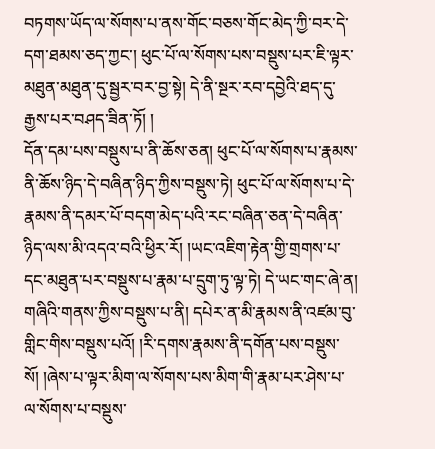བཏགས་ཡོད་ལ་སོགས་པ་ནས་གོང་བཅས་གོང་མེད་ཀྱི་བར་དེ་དག་ཐམས་ཅད་ཀྱང་། ཕུང་པོ་ལ་སོགས་པས་བསྡུས་པར་ཇི་ལྟར་མཐུན་མཐུན་དུ་སྦྱར་བར་བྱ་སྟེ། དེ་ནི་སྔར་རབ་དབྱེའི་ཐད་དུ་རྒྱས་པར་བཤད་ཟིན་ཏོ། །
དོན་དམ་པས་བསྡུས་པ་ནི་ཆོས་ཅན། ཕུང་པོ་ལ་སོགས་པ་རྣམས་ནི་ཆོས་ཉིད་དེ་བཞིན་ཉིད་ཀྱིས་བསྡུས་ཏེ། ཕུང་པོ་ལ་སོགས་པ་དེ་རྣམས་ནི་དམར་པོ་བདག་མེད་པའི་རང་བཞིན་ཅན་དེ་བཞིན་ཉིད་ལས་མི་འདའ་བའི་ཕྱིར་རོ། །ཡང་འཇིག་རྟེན་གྱི་གྲགས་པ་དང་མཐུན་པར་བསྡུས་པ་རྣམ་པ་དྲུག་ཏུ་ལྟ་ཏེ། དེ་ཡང་གང་ཞེ་ན། གཞིའི་གནས་ཀྱིས་བསྡུས་པ་ནི། དཔེར་ན་མི་རྣམས་ནི་འཛམ་བུ་གླིང་གིས་བསྡུས་པའོ། །རི་དགས་རྣམས་ནི་དགོན་པས་བསྡུས་སོ། །ཞེས་པ་ལྟར་མིག་ལ་སོགས་པས་མིག་གི་རྣམ་པར་ཤེས་པ་ལ་སོགས་པ་བསྡུས་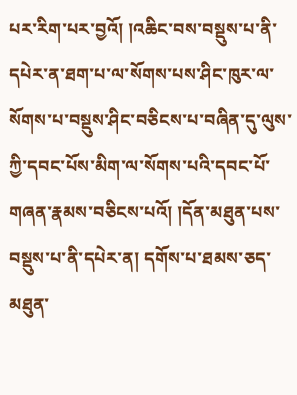པར་རིག་པར་བྱའོ། །འཆིང་བས་བསྡུས་པ་ནི་དཔེར་ན་ཐག་པ་ལ་སོགས་པས་ཤིང་ཁུར་ལ་སོགས་པ་བསྡུས་ཤིང་བཅིངས་པ་བཞིན་དུ་ལུས་ཀྱི་དབང་པོས་མིག་ལ་སོགས་པའི་དབང་པོ་གཞན་རྣམས་བཅིངས་པའོ། །དོན་མཐུན་པས་བསྡུས་པ་ནི་དཔེར་ན། དགོས་པ་ཐམས་ཅད་མཐུན་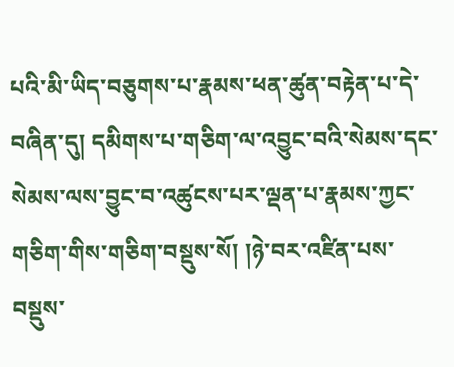པའི་མི་ཡིད་བཅུགས་པ་རྣམས་ཕན་ཚུན་བརྟེན་པ་དེ་བཞིན་དུ། དམིགས་པ་གཅིག་ལ་འབྱུང་བའི་སེམས་དང་སེམས་ལས་བྱུང་བ་འཚུངས་པར་ལྡན་པ་རྣམས་ཀྱང་གཅིག་གིས་གཅིག་བསྡུས་སོ། །ཉེ་བར་འཛིན་པས་བསྡུས་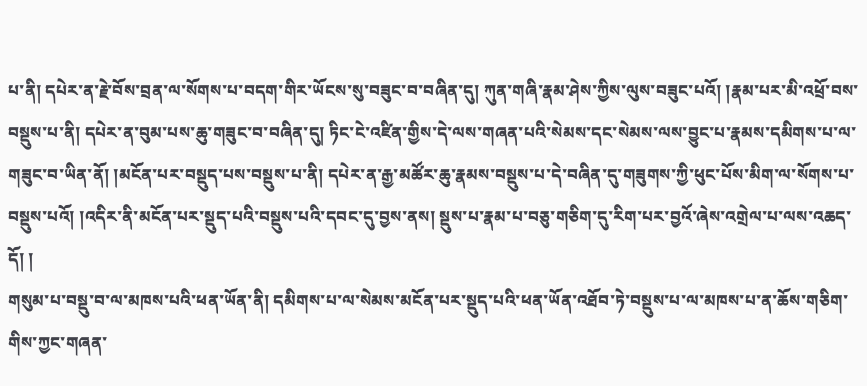པ་ནི། དཔེར་ན་རྗེ་བོས་བྲན་ལ་སོགས་པ་བདག་གིར་ཡོངས་སུ་བཟུང་བ་བཞིན་དུ། ཀུན་གཞི་རྣམ་ཤེས་ཀྱིས་ལུས་བཟུང་པའོ། །རྣམ་པར་མི་འཕྲོ་བས་བསྡུས་པ་ནི། དཔེར་ན་བུམ་པས་ཆུ་གཟུང་བ་བཞིན་དུ། ཏིང་ངེ་འཛིན་གྱིས་དེ་ལས་གཞན་པའི་སེམས་དང་སེམས་ལས་བྱུང་པ་རྣམས་དམིགས་པ་ལ་གཟུང་བ་ཡིན་ནོ། །མངོན་པར་བསྡུད་པས་བསྡུས་པ་ནི། དཔེར་ན་རྒྱ་མཚོར་ཆུ་རྣམས་བསྡུས་པ་དེ་བཞིན་དུ་གཟུགས་ཀྱི་ཕུང་པོས་མིག་ལ་སོགས་པ་བསྡུས་པའོ། །འདིར་ནི་མངོན་པར་སྡུད་པའི་བསྡུས་པའི་དབང་དུ་བྱས་ནས། སྡུས་པ་རྣམ་པ་བཅུ་གཅིག་དུ་རིག་པར་བྱའོ་ཞེས་འགྲེལ་པ་ལས་འཆད་དོ། །
གསུམ་པ་བསྡུ་བ་ལ་མཁས་པའི་ཕན་ཡོན་ནི། དམིགས་པ་ལ་སེམས་མངོན་པར་སྡུད་པའི་ཕན་ཡོན་འཐོབ་ཏེ་བསྡུས་པ་ལ་མཁས་པ་ན་ཆོས་གཅིག་གིས་ཀྱང་གཞན་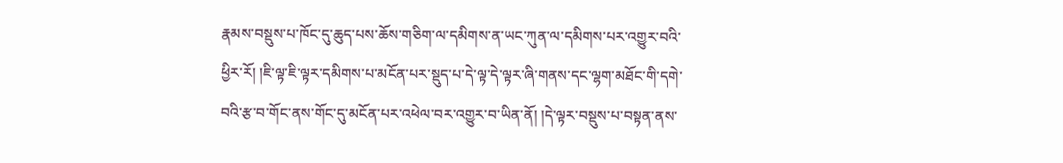རྣམས་བསྡུས་པ་ཁོང་དུ་ཆུད་པས་ཆོས་གཅིག་ལ་དམིགས་ན་ཡང་ཀུན་ལ་དམིགས་པར་འགྱུར་བའི་ཕྱིར་རོ། །ཇི་ལྟ་ཇི་ལྟར་དམིགས་པ་མངོན་པར་སྡུད་པ་དེ་ལྟ་དེ་ལྟར་ཞི་གནས་དང་ལྷག་མཐོང་གི་དགེ་བའི་རྩ་བ་གོང་ནས་གོང་དུ་མངོན་པར་འཕེལ་བར་འགྱུར་བ་ཡིན་ནོ། །དེ་ལྟར་བསྡུས་པ་བསྟན་ནས་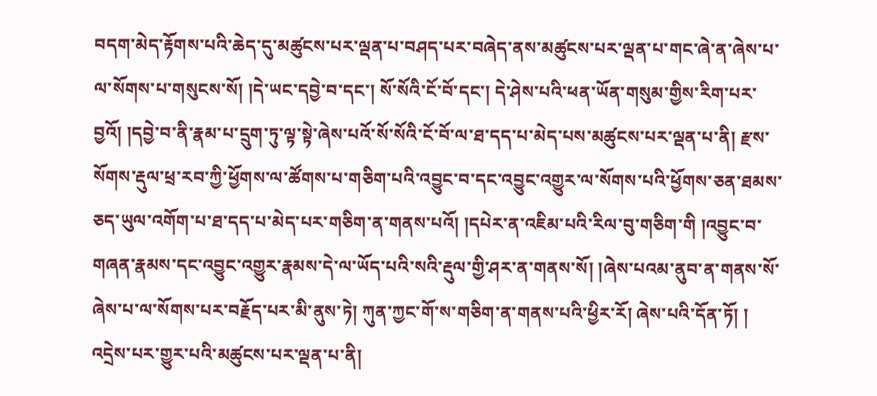བདག་མེད་རྟོགས་པའི་ཆེད་དུ་མཚུངས་པར་ལྡན་པ་བཤད་པར་བཞེད་ནས་མཚུངས་པར་ལྡན་པ་གང་ཞེ་ན་ཞེས་པ་ལ་སོགས་པ་གསུངས་སོ། །དེ་ཡང་དབྱེ་བ་དང་། སོ་སོའི་ངོ་བོ་དང་། དེ་ཤེས་པའི་ཕན་ཡོན་གསུམ་གྱིས་རིག་པར་བྱའོ། །དབྱེ་བ་ནི་རྣམ་པ་དྲུག་ཏུ་ལྟ་སྟེ་ཞེས་པའོ་སོ་སོའི་ངོ་བོ་ལ་ཐ་དད་པ་མེད་པས་མཚུངས་པར་ལྡན་པ་ནི། རྫས་སོགས་རྡུལ་ཕྲ་རབ་ཀྱི་ཕྱོགས་ལ་ཚོགས་པ་གཅིག་པའི་འབྱུང་བ་དང་འབྱུང་འགྱུར་ལ་སོགས་པའི་ཕྱོགས་ཅན་ཐམས་ཅད་ཡུལ་འགོག་པ་ཐ་དད་པ་མེད་པར་གཅིག་ན་གནས་པའོ། །དཔེར་ན་འཇིམ་པའི་རིལ་བུ་གཅིག་གི །འབྱུང་བ་གཞན་རྣམས་དང་འབྱུང་འགྱུར་རྣམས་དེ་ལ་ཡོད་པའི་སའི་རྡུལ་གྱི་ཤར་ན་གནས་སོ། །ཞེས་པའམ་ནུབ་ན་གནས་སོ་ཞེས་པ་ལ་སོགས་པར་བརྗོད་པར་མི་ནུས་ཏེ། ཀུན་ཀྱང་གོ་ས་གཅིག་ན་གནས་པའི་ཕྱིར་རོ། ཞེས་པའི་དོན་ཏོ། །
འདྲེས་པར་གྱུར་པའི་མཚུངས་པར་ལྡན་པ་ནི།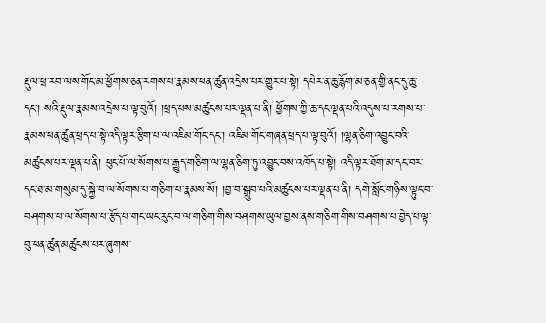རྡུལ་ཕྲ་རབ་ལས་གོང་མ་ཕྱོགས་ཅན་རགས་པ་རྣམས་ཕན་ཚུན་འདྲེས་པར་གྱུར་པ་སྟེ། དཔེར་ན་ཆུ་རྙོག་མ་ཅན་གྱི་ནང་དུ་ཆུ་དང་། སའི་རྡུལ་རྣམས་འདྲེས་པ་ལྟ་བུའོ། །ཕྲད་པས་མཚུངས་པར་ལྡན་པ་ནི། ཕྱོགས་ཀྱི་ཆ་དང་ལྡན་པའི་འདུས་པ་རགས་པ་རྣམས་ཕན་ཚུན་ཕྲད་པ་སྟེ་འདི་ལྟར་རྩིག་པ་ལ་འཇིམ་གོང་དང་། འཇིམ་གོང་གཞན་ཕྲད་པ་ལྟ་བུའོ། །ལྷན་ཅིག་འབྱུང་བའི་མཚུངས་པར་ལྡན་པ་ནི། ཕུང་པོ་ལ་སོགས་པ་རྒྱུད་གཅིག་ལ་ལྷན་ཅིག་ཏུ་འབྱུང་བས་འཁོད་པ་སྟེ། འདི་ལྟར་ཐོག་མ་དང་བར་དང་ཐ་མ་གསུམ་དུ་སྐྱེ་བ་ལ་སོགས་པ་གཅིག་པ་རྣམས་སོ། །བྱ་བ་སྒྲུབ་པའི་མཚུངས་པར་ལྡན་པ་ནི། དགེ་སློང་གཉིས་ལྟུང་བ་བཤགས་པ་ལ་སོགས་པ་རྩོད་པ་གང་ཡང་རུང་བ་ལ་གཅིག་གིས་བཤགས་ཡུལ་བྱས་ནས་གཅིག་གིས་བཤགས་པ་བྱེད་པ་ལྟ་བུ་ཕན་ཚུན་མཚུངས་པར་ཞུགས་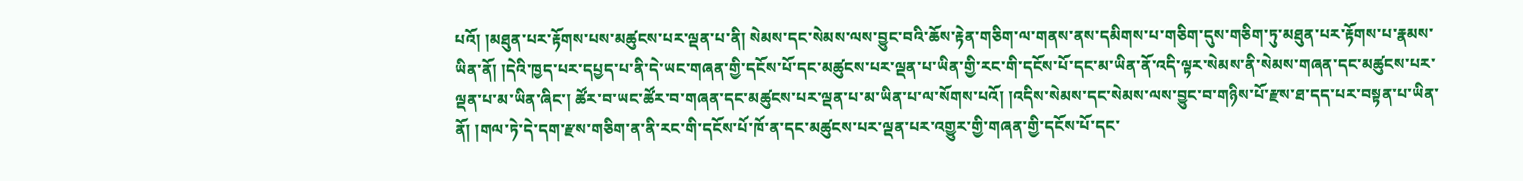པའོ། །མཐུན་པར་རྟོགས་པས་མཚུངས་པར་ལྡན་པ་ནི། སེམས་དང་སེམས་ལས་བྱུང་བའི་ཆོས་རྟེན་གཅིག་ལ་གནས་ནས་དམིགས་པ་གཅིག་དུས་གཅིག་ཏུ་མཐུན་པར་རྟོགས་པ་རྣམས་ཡིན་ནོ། །དེའི་ཁྱད་པར་དཔྱད་པ་ནི་དེ་ཡང་གཞན་གྱི་དངོས་པོ་དང་མཚུངས་པར་ལྡན་པ་ཡིན་གྱི་རང་གི་དངོས་པོ་དང་མ་ཡིན་ནོ་འདི་ལྟར་སེམས་ནི་སེམས་གཞན་དང་མཚུངས་པར་ལྡན་པ་མ་ཡིན་ཞིང་། ཚོར་བ་ཡང་ཚོར་བ་གཞན་དང་མཚུངས་པར་ལྡན་པ་མ་ཡིན་པ་ལ་སོགས་པའོ། །འདིས་སེམས་དང་སེམས་ལས་བྱུང་བ་གཉིས་པོ་རྫས་ཐ་དད་པར་བསྟན་པ་ཡིན་ནོ། །གལ་ཏེ་དེ་དག་རྫས་གཅིག་ན་ནི་རང་གི་དངོས་པོ་ཁོ་ན་དང་མཚུངས་པར་ལྡན་པར་འགྱུར་གྱི་གཞན་གྱི་དངོས་པོ་དང་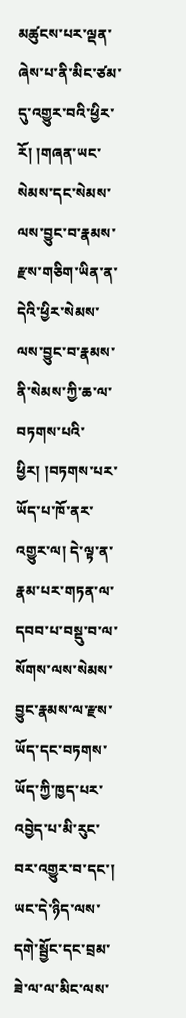མཚུངས་པར་ལྡན་ཞེས་པ་ནི་མིང་ཙམ་དུ་འགྱུར་བའི་ཕྱིར་རོ། །གཞན་ཡང་སེམས་དང་སེམས་ལས་བྱུང་བ་རྣམས་རྫས་གཅིག་ཡིན་ན་དེའི་ཕྱིར་སེམས་ལས་བྱུང་བ་རྣམས་ནི་སེམས་ཀྱི་ཆ་ལ་བཏགས་པའི་ཕྱིར། །བཏགས་པར་ཡོད་པ་ཁོ་ནར་འགྱུར་ལ། དེ་ལྟ་ན་རྣམ་པར་གཏན་ལ་དབབ་པ་བསྡུ་བ་ལ་སོགས་ལས་སེམས་བྱུང་རྣམས་ལ་རྫས་ཡོད་དང་བཏགས་ཡོད་ཀྱི་ཁྱད་པར་འབྱེད་པ་མི་རུང་བར་འགྱུར་བ་དང་། ཡང་དེ་ཉིད་ལས་དགེ་སྦྱོང་དང་བྲམ་ཟེ་ལ་ལ་མིང་ལས་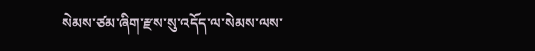སེམས་ཙམ་ཞིག་རྫས་སུ་འདོད་ལ་སེམས་ལས་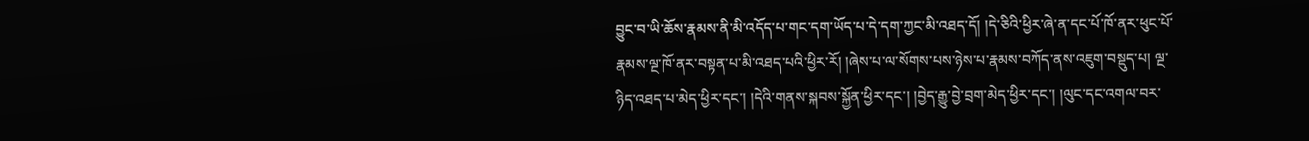བྱུང་བ་ཡི་ཆོས་རྣམས་ནི་མི་འདོད་པ་གང་དག་ཡོད་པ་དེ་དག་ཀྱང་མི་འཐད་དོ། །དེ་ཅིའི་ཕྱིར་ཞེ་ན་དང་པོ་ཁོ་ནར་ཕུང་པོ་རྣམས་ལྔ་ཁོ་ནར་བསྟན་པ་མི་འཐད་པའི་ཕྱིར་རོ། །ཞེས་པ་ལ་སོགས་པས་ཉེས་པ་རྣམས་བཀོད་ནས་འཇུག་བསྡུད་པ། ལྔ་ཉིད་འཐད་པ་མེད་ཕྱིར་དང་། །དེའི་གནས་སྐབས་སྐྱོན་ཕྱིར་དང་། །བྱེད་རྒྱུ་བྱེ་བྲག་མེད་ཕྱིར་དང་། །ལུང་དང་འགལ་བར་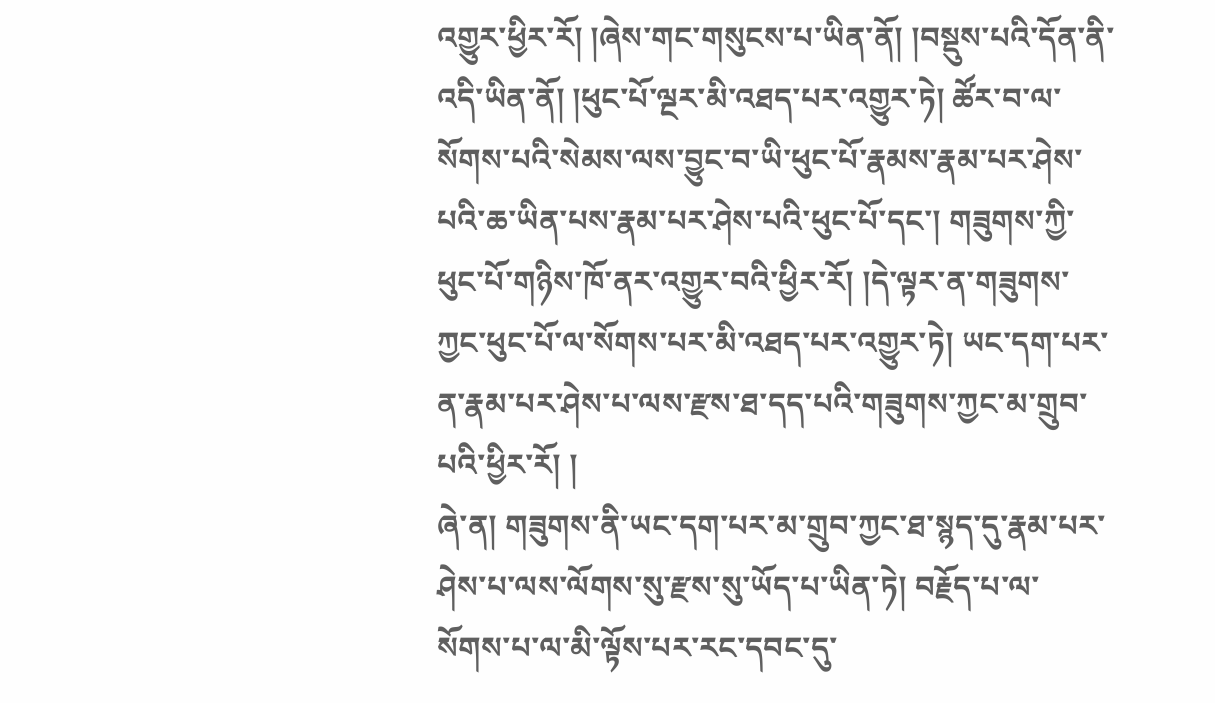འགྱུར་ཕྱིར་རོ། །ཞེས་གང་གསུངས་པ་ཡིན་ནོ། །བསྡུས་པའི་དོན་ནི་འདི་ཡིན་ནོ། །ཕུང་པོ་ལྔར་མི་འཐད་པར་འགྱུར་ཏེ། ཚོར་བ་ལ་སོགས་པའི་སེམས་ལས་བྱུང་བ་ཡི་ཕུང་པོ་རྣམས་རྣམ་པར་ཤེས་པའི་ཆ་ཡིན་པས་རྣམ་པར་ཤེས་པའི་ཕུང་པོ་དང་། གཟུགས་ཀྱི་ཕུང་པོ་གཉིས་ཁོ་ནར་འགྱུར་བའི་ཕྱིར་རོ། །དེ་ལྟར་ན་གཟུགས་ཀྱང་ཕུང་པོ་ལ་སོགས་པར་མི་འཐད་པར་འགྱུར་ཏེ། ཡང་དག་པར་ན་རྣམ་པར་ཤེས་པ་ལས་རྫས་ཐ་དད་པའི་གཟུགས་ཀྱང་མ་གྲུབ་པའི་ཕྱིར་རོ། །
ཞེ་ན། གཟུགས་ནི་ཡང་དག་པར་མ་གྲུབ་ཀྱང་ཐ་སྙད་དུ་རྣམ་པར་ཤེས་པ་ལས་ལོགས་སུ་རྫས་སུ་ཡོད་པ་ཡིན་ཏེ། བརྗོད་པ་ལ་སོགས་པ་ལ་མི་ལྟོས་པར་རང་དབང་དུ་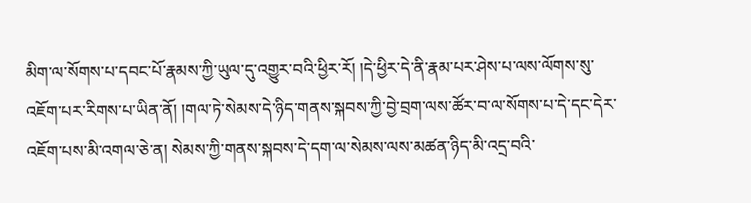མིག་ལ་སོགས་པ་དབང་པོ་རྣམས་ཀྱི་ཡུལ་དུ་འགྱུར་བའི་ཕྱིར་རོ། །དེ་ཕྱིར་དེ་ནི་རྣམ་པར་ཤེས་པ་ལས་ལོགས་སུ་འཇོག་པར་རིགས་པ་ཡིན་ནོ། །གལ་ཏེ་སེམས་དེ་ཉིད་གནས་སྐབས་ཀྱི་བྱེ་བྲག་ལས་ཚོར་བ་ལ་སོགས་པ་དེ་དང་དེར་འཇོག་པས་མི་འགལ་ཅེ་ན། སེམས་ཀྱི་གནས་སྐབས་དེ་དག་ལ་སེམས་ལས་མཚན་ཉིད་མི་འདྲ་བའི་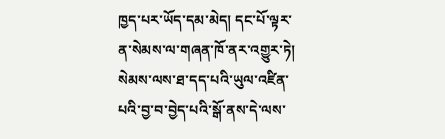ཁྱད་པར་ཡོད་དམ་མེད། དང་པོ་ལྟར་ན་སེམས་ལ་གཞན་ཁོ་ནར་འགྱུར་ཏེ། སེམས་ལས་ཐ་དད་པའི་ཡུལ་འཛིན་པའི་བྱ་བ་བྱེད་པའི་སྒོ་ནས་དེ་ལས་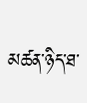མཚན་ཉིད་ཐ་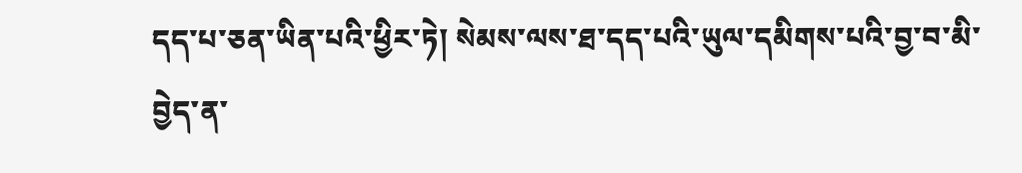དད་པ་ཅན་ཡིན་པའི་ཕྱིར་ཏེ། སེམས་ལས་ཐ་དད་པའི་ཡུལ་དམིགས་པའི་བྱ་བ་མི་བྱེད་ན་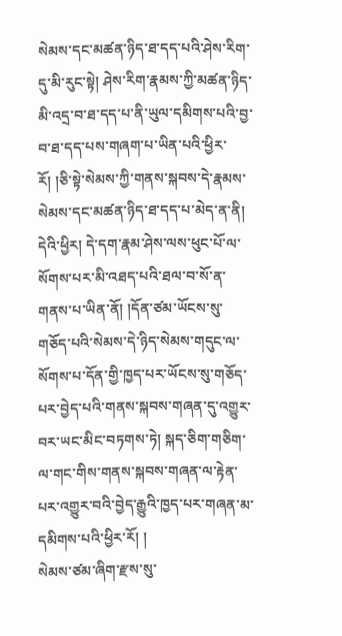སེམས་དང་མཚན་ཉིད་ཐ་དད་པའི་ཤེས་རིག་དུ་མི་རུང་སྟེ། ཤེས་རིག་རྣམས་ཀྱི་མཚན་ཉིད་མི་འདྲ་བ་ཐ་དད་པ་ནི་ཡུལ་དམིགས་པའི་བྱ་བ་ཐ་དད་པས་གཞག་པ་ཡིན་པའི་ཕྱིར་རོ། །ཅི་སྟེ་སེམས་ཀྱི་གནས་སྐབས་དེ་རྣམས་སེམས་དང་མཚན་ཉིད་ཐ་དད་པ་མེད་ན་ནི། དེའི་ཕྱིར། དེ་དག་རྣམ་ཤེས་ལས་ཕུང་པོ་ལ་སོགས་པར་མི་འཐད་པའི་ཐལ་བ་སོ་ན་གནས་པ་ཡིན་ནོ། །དོན་ཙམ་ཡོངས་སུ་གཅོད་པའི་སེམས་དེ་ཉིད་སེམས་གདུང་ལ་སོགས་པ་དོན་གྱི་ཁྱད་པར་ཡོངས་སུ་གཅོད་པར་བྱེད་པའི་གནས་སྐབས་གཞན་དུ་འགྱུར་བར་ཡང་མིང་བཏགས་ཏེ། སྐད་ཅིག་གཅིག་ལ་གང་གིས་གནས་སྐབས་གཞན་ལ་རྟེན་པར་འགྱུར་བའི་བྱེད་རྒྱུའི་ཁྱད་པར་གཞན་མ་དམིགས་པའི་ཕྱིར་རོ། །
སེམས་ཙམ་ཞིག་རྫས་སུ་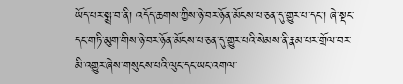ཡོད་པར་སྨྲ་བ་ནི། འདོད་ཆགས་ཀྱིས་ཉེ་བར་ཉོན་མོངས་པ་ཅན་དུ་གྱུར་པ་དང་། ཞེ་སྡང་དང་གཏི་མུག་གིས་ཉེ་བར་ཉོན་མོངས་པ་ཅན་དུ་གྱུར་པའི་སེམས་ནི་རྣམ་པར་གྲོལ་བར་མི་འགྱུར་ཞེས་གསུངས་པའི་ལུང་དང་ཡང་འགལ་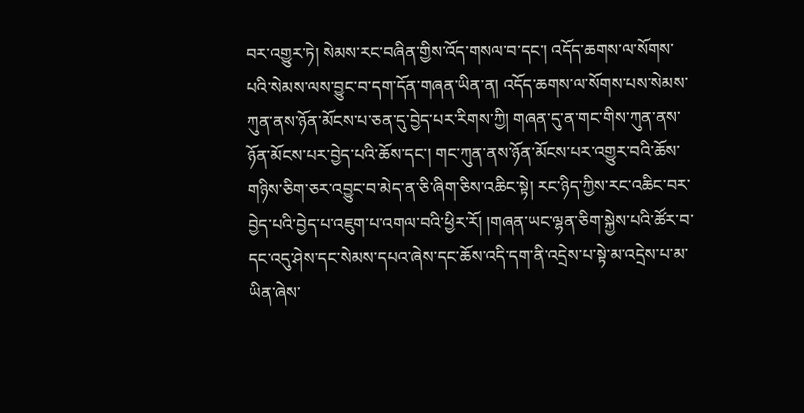བར་འགྱུར་ཏེ། སེམས་རང་བཞིན་གྱིས་འོད་གསལ་བ་དང་། འདོད་ཆགས་ལ་སོགས་པའི་སེམས་ལས་བྱུང་བ་དག་དོན་གཞན་ཡིན་ན། འདོད་ཆགས་ལ་སོགས་པས་སེམས་ཀུན་ནས་ཉོན་མོངས་པ་ཅན་དུ་བྱེད་པར་རིགས་ཀྱི། གཞན་དུ་ན་གང་གིས་ཀུན་ནས་ཉོན་མོངས་པར་བྱེད་པའི་ཆོས་དང་། གང་ཀུན་ནས་ཉོན་མོངས་པར་འགྱུར་བའི་ཆོས་གཉིས་ཅིག་ཅར་འབྱུང་བ་མེད་ན་ཅི་ཞིག་ཅིས་འཆིང་སྟེ། རང་ཉིད་ཀྱིས་རང་འཆིང་བར་བྱེད་པའི་བྱེད་པ་འཇུག་པ་འགལ་བའི་ཕྱིར་རོ། །གཞན་ཡང་ལྷན་ཅིག་སྐྱེས་པའི་ཚོར་བ་དང་འདུ་ཤེས་དང་སེམས་དཔའ་ཞེས་དང་ཆོས་འདི་དག་ནི་འདྲེས་པ་སྟེ་མ་འདྲེས་པ་མ་ཡིན་ཞེས་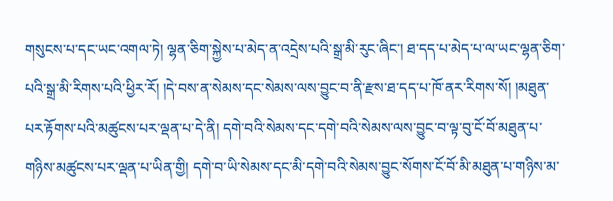གསུངས་པ་དང་ཡང་འགལ་ཏེ། ལྷན་ཅིག་སྐྱེས་པ་མེད་ན་འདྲེས་པའི་སྒྲ་མི་རུང་ཞིང་། ཐ་དད་པ་མེད་པ་ལ་ཡང་ལྷན་ཅིག་པའི་སྒྲ་མི་རིགས་པའི་ཕྱིར་རོ། །དེ་བས་ན་སེམས་དང་སེམས་ལས་བྱུང་བ་ནི་རྫས་ཐ་དད་པ་ཁོ་ནར་རིགས་སོ། །མཐུན་པར་རྟོགས་པའི་མཚུངས་པར་ལྡན་པ་དེ་ནི། དགེ་བའི་སེམས་དང་དགེ་བའི་སེམས་ལས་བྱུང་བ་ལྟ་བུ་ངོ་བོ་མཐུན་པ་གཉིས་མཚུངས་པར་ལྡན་པ་ཡིན་གྱི། དགེ་བ་ཡི་སེམས་དང་མི་དགེ་བའི་སེམས་བྱུང་སོགས་ངོ་བོ་མི་མཐུན་པ་གཉིས་མ་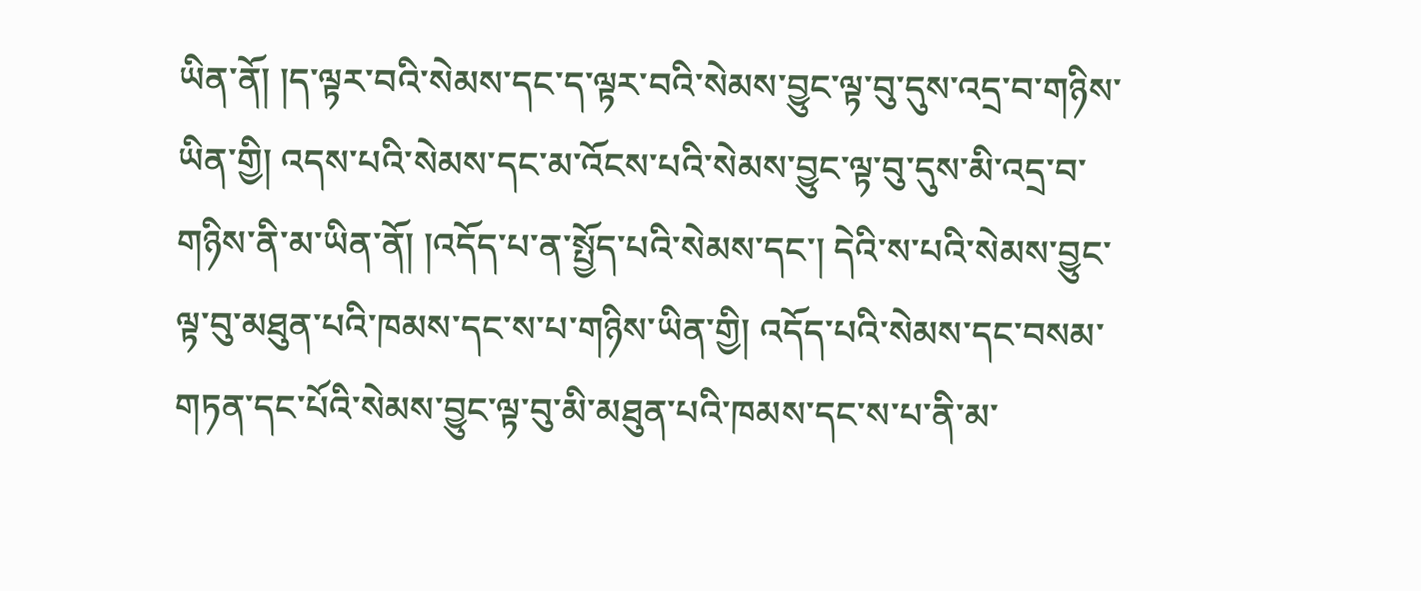ཡིན་ནོ། །ད་ལྟར་བའི་སེམས་དང་ད་ལྟར་བའི་སེམས་བྱུང་ལྟ་བུ་དུས་འདྲ་བ་གཉིས་ཡིན་གྱི། འདས་པའི་སེམས་དང་མ་འོངས་པའི་སེམས་བྱུང་ལྟ་བུ་དུས་མི་འདྲ་བ་གཉིས་ནི་མ་ཡིན་ནོ། །འདོད་པ་ན་སྤྱོད་པའི་སེམས་དང་། དེའི་ས་པའི་སེམས་བྱུང་ལྟ་བུ་མཐུན་པའི་ཁམས་དང་ས་པ་གཉིས་ཡིན་གྱི། འདོད་པའི་སེམས་དང་བསམ་གཏན་དང་པོའི་སེམས་བྱུང་ལྟ་བུ་མི་མཐུན་པའི་ཁམས་དང་ས་པ་ནི་མ་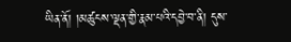ཡིན་ནོ། །མཚུངས་ལྡན་གྱི་རྣམ་པའི་དབྱེ་བ་ནི། དུས་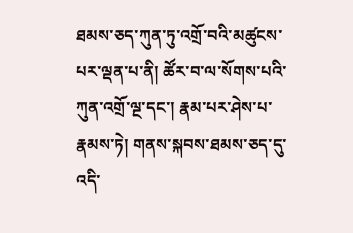ཐམས་ཅད་ཀུན་ཏུ་འགྲོ་བའི་མཚུངས་པར་ལྡན་པ་ནི། ཚོར་བ་ལ་སོགས་པའི་ཀུན་འགྲོ་ལྔ་དང་། རྣམ་པར་ཤེས་པ་རྣམས་ཏེ། གནས་སྐབས་ཐམས་ཅད་དུ་འདི་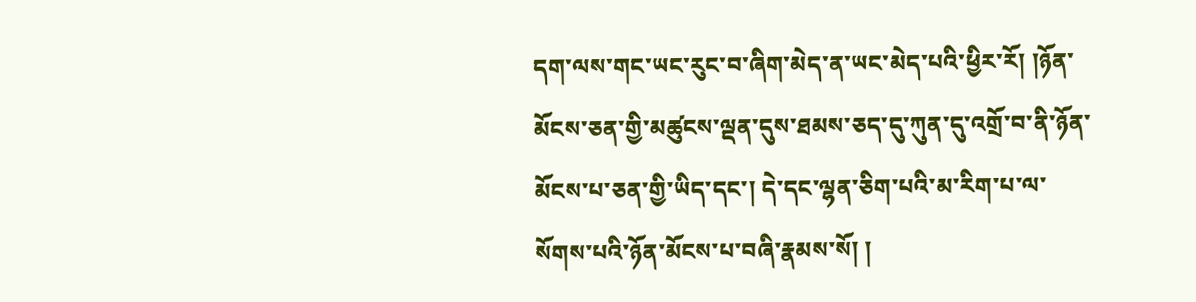དག་ལས་གང་ཡང་རུང་བ་ཞིག་མེད་ན་ཡང་མེད་པའི་ཕྱིར་རོ། །ཉོན་མོངས་ཅན་གྱི་མཚུངས་ལྡན་དུས་ཐམས་ཅད་དུ་ཀུན་དུ་འགྲོ་བ་ནི་ཉོན་མོངས་པ་ཅན་གྱི་ཡིད་དང་། དེ་དང་ལྷན་ཅིག་པའི་མ་རིག་པ་ལ་སོགས་པའི་ཉོན་མོངས་པ་བཞི་རྣམས་སོ། །